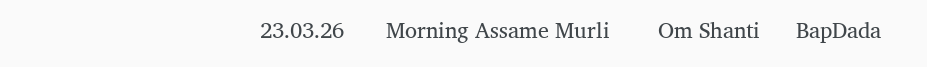23.03.26       Morning Assame Murli        Om Shanti      BapDada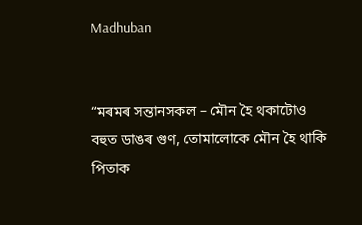Madhuban


“মৰমৰ সন্তানসকল – মৌন হৈ থকাটোও বহুত ডাঙৰ গুণ, তোমালোকে মৌন হৈ থাকি পিতাক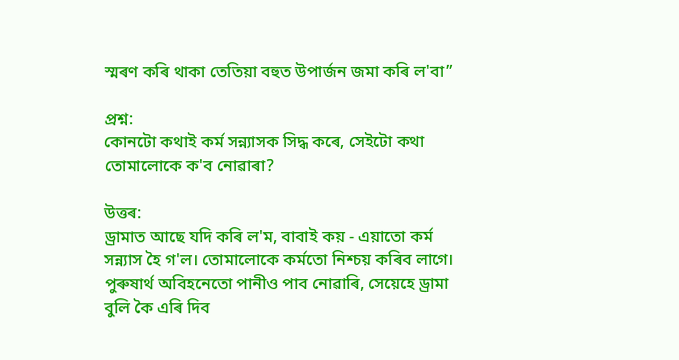স্মৰণ কৰি থাকা তেতিয়া বহুত উপাৰ্জন জমা কৰি ল'বা”

প্ৰশ্ন:
কোনটো কথাই কৰ্ম সন্ন্যাসক সিদ্ধ কৰে, সেইটো কথা তোমালোকে ক'ব নোৱাৰা?

উত্তৰ:
ড্ৰামাত আছে যদি কৰি ল'ম, বাবাই কয় - এয়াতো কৰ্ম সন্ন্যাস হৈ গ'ল। তোমালোকে কৰ্মতো নিশ্চয় কৰিব লাগে। পুৰুষাৰ্থ অবিহনেতো পানীও পাব নোৱাৰি, সেয়েহে ড্ৰামা বুলি কৈ এৰি দিব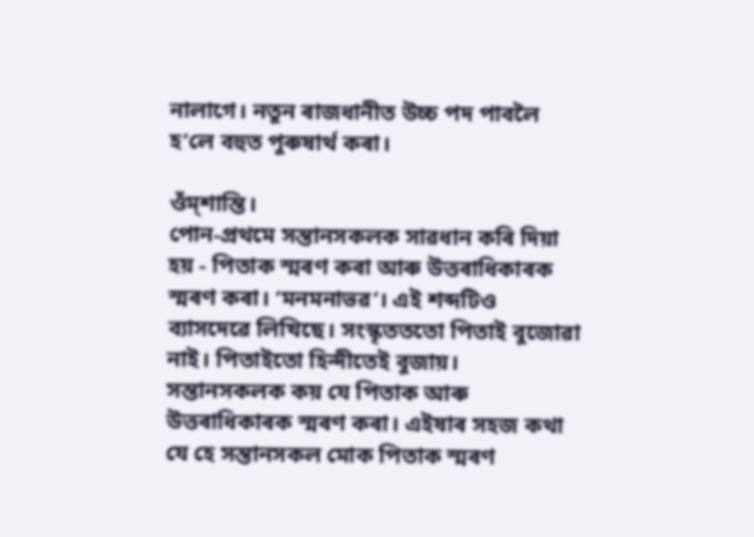নালাগে। নতুন ৰাজধানীত উচ্চ পদ পাবলৈ হ’লে বহুত পুৰুষাৰ্থ কৰা।

ওঁম্শান্তি।
পোন-প্ৰথমে সন্তানসকলক সাৱধান কৰি দিয়া হয় - পিতাক স্মৰণ কৰা আৰু উত্তৰাধিকাৰক স্মৰণ কৰা। ‘মনমনাভৱ’। এই শব্দটিও ব্যাসদেৱে লিখিছে। সংস্কৃতততো পিতাই বুজোৱা নাই। পিতাইতো হিন্দীতেই বুজায়। সন্তানসকলক কয় যে পিতাক আৰু উত্তৰাধিকাৰক স্মৰণ কৰা। এইষাৰ সহজ কথা যে হে সন্তানসকল মোক পিতাক স্মৰণ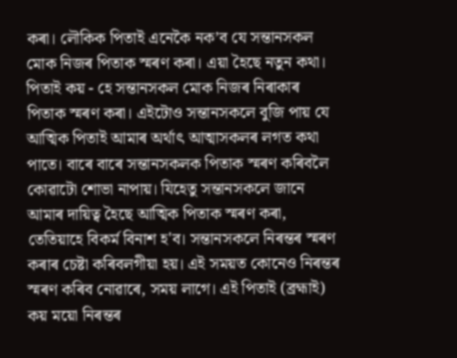কৰা। লৌকিক পিতাই এনেকৈ নক’ব যে সন্তানসকল মোক নিজৰ পিতাক স্মৰণ কৰা। এয়া হৈছে নতুন কথা। পিতাই কয় - হে সন্তানসকল মোক নিজৰ নিৰাকাৰ পিতাক স্মৰণ কৰা। এইটোও সন্তানসকলে বুজি পায় যে আত্মিক পিতাই আমাৰ অৰ্থাৎ আত্মাসকলৰ লগত কথা পাতে। বাৰে বাৰে সন্তানসকলক পিতাক স্মৰণ কৰিবলৈ কোৱাটো শোভা নাপায়। যিহেতু সন্তানসকলে জানে আমাৰ দায়িত্ব হৈছে আত্মিক পিতাক স্মৰণ কৰা, তেতিয়াহে বিকৰ্ম বিনাশ হ'ব। সন্তানসকলে নিৰন্তৰ স্মৰণ কৰাৰ চেষ্টা কৰিবলগীয়া হয়। এই সময়ত কোনেও নিৰন্তৰ স্মৰণ কৰিব নোৱাৰে, সময় লাগে। এই পিতাই (ব্ৰহ্মাই) কয় ময়ো নিৰন্তৰ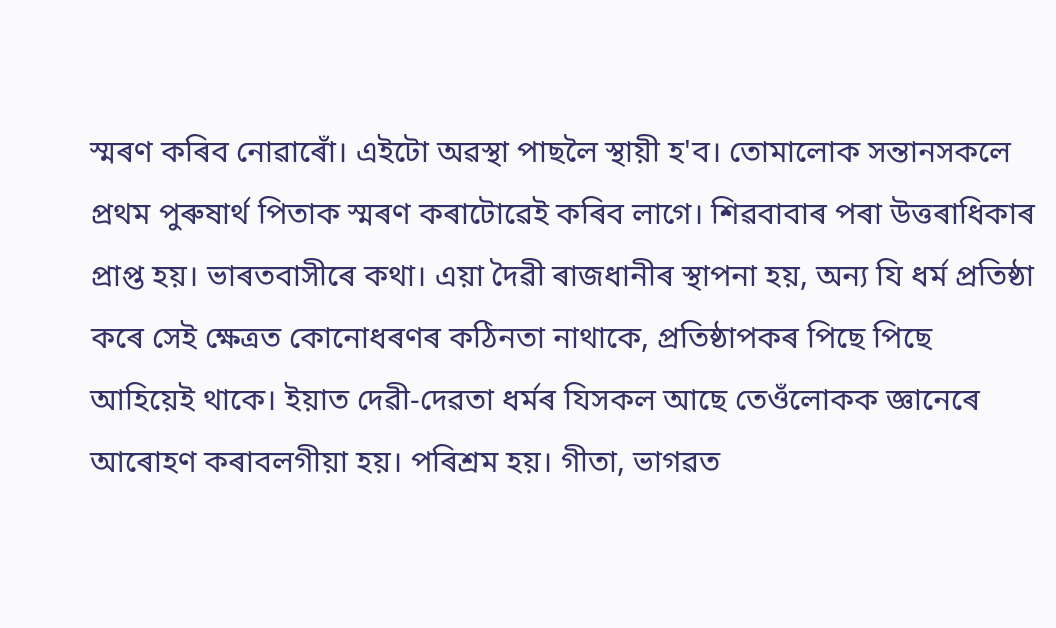স্মৰণ কৰিব নোৱাৰোঁ। এইটো অৱস্থা পাছলৈ স্থায়ী হ'ব। তোমালোক সন্তানসকলে প্ৰথম পুৰুষাৰ্থ পিতাক স্মৰণ কৰাটোৱেই কৰিব লাগে। শিৱবাবাৰ পৰা উত্তৰাধিকাৰ প্ৰাপ্ত হয়। ভাৰতবাসীৰে কথা। এয়া দৈৱী ৰাজধানীৰ স্থাপনা হয়, অন্য যি ধৰ্ম প্ৰতিষ্ঠা কৰে সেই ক্ষেত্ৰত কোনোধৰণৰ কঠিনতা নাথাকে, প্ৰতিষ্ঠাপকৰ পিছে পিছে আহিয়েই থাকে। ইয়াত দেৱী-দেৱতা ধৰ্মৰ যিসকল আছে তেওঁলোকক জ্ঞানেৰে আৰোহণ কৰাবলগীয়া হয়। পৰিশ্ৰম হয়। গীতা, ভাগৱত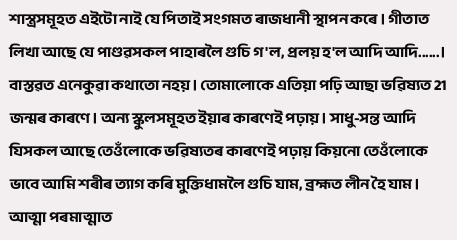শাস্ত্ৰসমূহত এইটো নাই যে পিতাই সংগমত ৰাজধানী স্থাপন কৰে। গীতাত লিখা আছে যে পাণ্ডৱসকল পাহাৰলৈ গুচি গ'ল, প্ৰলয় হ'ল আদি আদি......। বাস্তৱত এনেকুৱা কথাতো নহয়। তোমালোকে এতিয়া পঢ়ি আছা ভৱিষ্যত 21 জন্মৰ কাৰণে। অন্য স্কুলসমূহত ইয়াৰ কাৰণেই পঢ়ায়। সাধু-সন্ত আদি যিসকল আছে তেওঁলোকে ভৱিষ্যতৰ কাৰণেই পঢ়ায় কিয়নো তেওঁলোকে ভাবে আমি শৰীৰ ত্যাগ কৰি মুক্তিধামলৈ গুচি যাম, ব্ৰহ্মত লীন হৈ যাম। আত্মা পৰমাত্মাত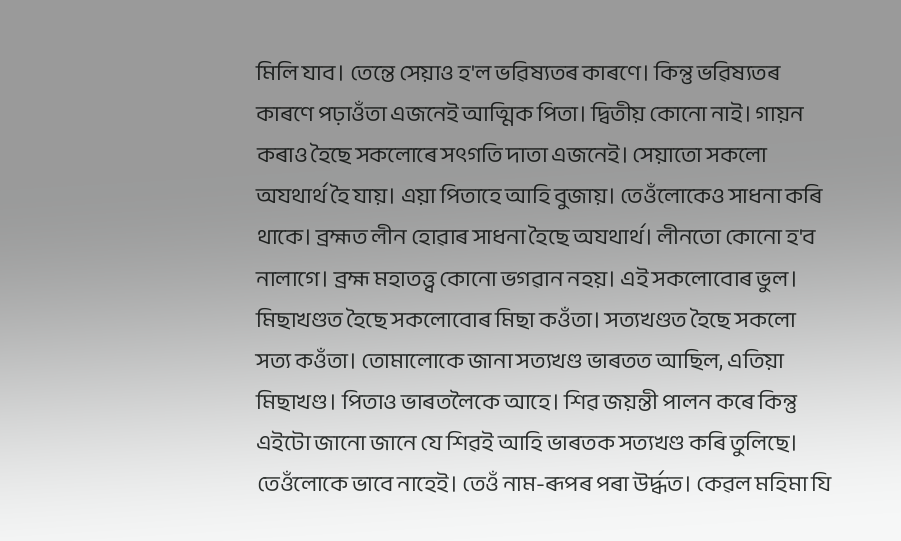মিলি যাব। তেন্তে সেয়াও হ'ল ভৱিষ্যতৰ কাৰণে। কিন্তু ভৱিষ্যতৰ কাৰণে পঢ়াওঁতা এজনেই আত্মিক পিতা। দ্বিতীয় কোনো নাই। গায়ন কৰাও হৈছে সকলোৰে সৎগতি দাতা এজনেই। সেয়াতো সকলো অযথাৰ্থ হৈ যায়। এয়া পিতাহে আহি বুজায়। তেওঁলোকেও সাধনা কৰি থাকে। ব্ৰহ্মত লীন হোৱাৰ সাধনা হৈছে অযথাৰ্থ। লীনতো কোনো হ'ব নালাগে। ব্ৰহ্ম মহাতত্ত্ব কোনো ভগৱান নহয়। এই সকলোবোৰ ভুল। মিছাখণ্ডত হৈছে সকলোবোৰ মিছা কওঁতা। সত্যখণ্ডত হৈছে সকলো সত্য কওঁতা। তোমালোকে জানা সত্যখণ্ড ভাৰতত আছিল, এতিয়া মিছাখণ্ড। পিতাও ভাৰতলৈকে আহে। শিৱ জয়ন্তী পালন কৰে কিন্তু এইটো জানো জানে যে শিৱই আহি ভাৰতক সত্যখণ্ড কৰি তুলিছে। তেওঁলোকে ভাবে নাহেই। তেওঁ নাম-ৰূপৰ পৰা উৰ্দ্ধত। কেৱল মহিমা যি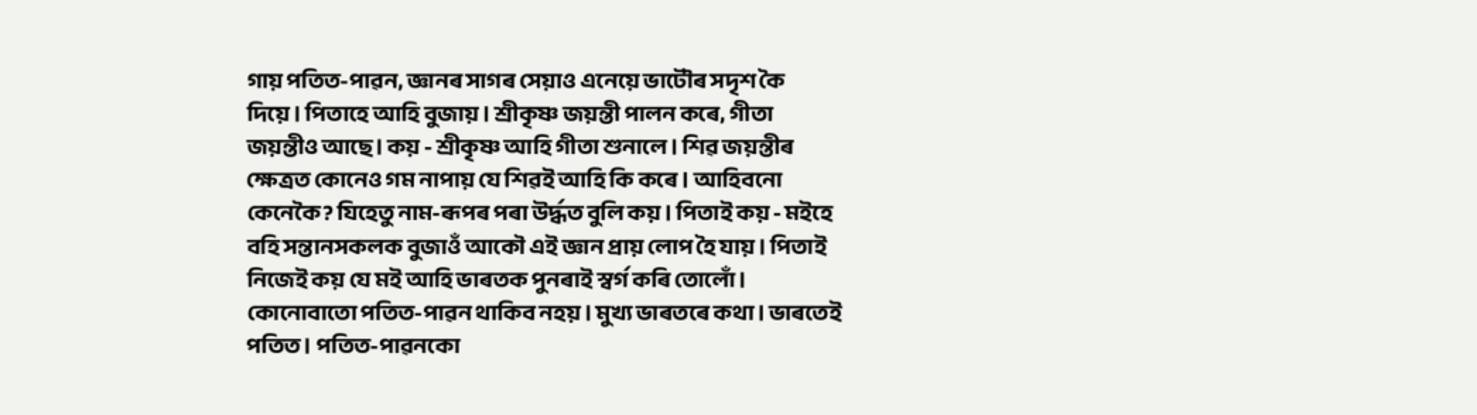গায় পতিত-পাৱন, জ্ঞানৰ সাগৰ সেয়াও এনেয়ে ভাটৌৰ সদৃশ কৈ দিয়ে। পিতাহে আহি বুজায়। শ্ৰীকৃষ্ণ জয়ন্তী পালন কৰে, গীতা জয়ন্তীও আছে। কয় - শ্ৰীকৃষ্ণ আহি গীতা শুনালে। শিৱ জয়ন্তীৰ ক্ষেত্ৰত কোনেও গম নাপায় যে শিৱই আহি কি কৰে। আহিবনো কেনেকৈ? যিহেতু নাম-ৰূপৰ পৰা উৰ্দ্ধত বুলি কয়। পিতাই কয় - মইহে বহি সন্তানসকলক বুজাওঁ আকৌ এই জ্ঞান প্ৰায় লোপ হৈ যায়। পিতাই নিজেই কয় যে মই আহি ভাৰতক পুনৰাই স্বৰ্গ কৰি তোলোঁ। কোনোবাতো পতিত-পাৱন থাকিব নহয়। মুখ্য ভাৰতৰে কথা। ভাৰতেই পতিত। পতিত-পাৱনকো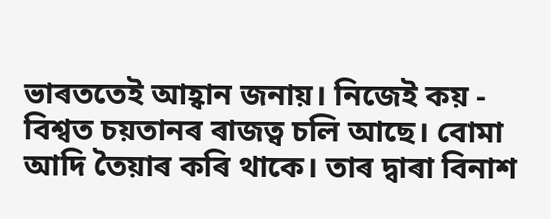ভাৰততেই আহ্বান জনায়। নিজেই কয় - বিশ্বত চয়তানৰ ৰাজত্ব চলি আছে। বোমা আদি তৈয়াৰ কৰি থাকে। তাৰ দ্বাৰা বিনাশ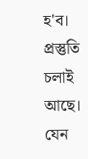হ'ব। প্ৰস্তুতি চলাই আছে। যেন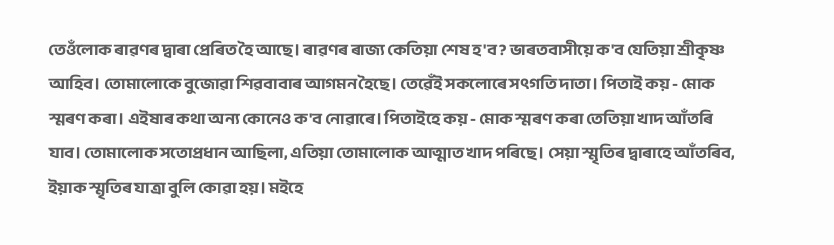তেওঁলোক ৰাৱণৰ দ্বাৰা প্ৰেৰিত হৈ আছে। ৰাৱণৰ ৰাজ্য কেতিয়া শেষ হ'ব? ভাৰতবাসীয়ে ক'ব যেতিয়া শ্ৰীকৃষ্ণ আহিব। তোমালোকে বুজোৱা শিৱবাবাৰ আগমন হৈছে। তেৱেঁই সকলোৰে সৎগতি দাতা। পিতাই কয় - মোক স্মৰণ কৰা। এইষাৰ কথা অন্য কোনেও ক'ব নোৱাৰে। পিতাইহে কয় - মোক স্মৰণ কৰা তেতিয়া খাদ আঁতৰি যাব। তোমালোক সতোপ্ৰধান আছিলা, এতিয়া তোমালোক আত্মাত খাদ পৰিছে। সেয়া স্মৃতিৰ দ্বাৰাহে আঁতৰিব, ইয়াক স্মৃতিৰ যাত্ৰা বুলি কোৱা হয়। মইহে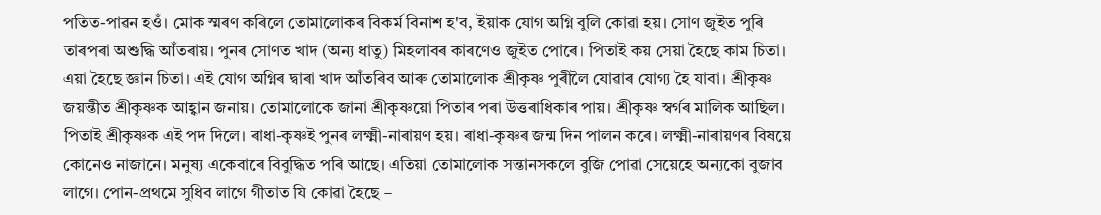পতিত-পাৱন হওঁ। মোক স্মৰণ কৰিলে তোমালোকৰ বিকৰ্ম বিনাশ হ'ব, ইয়াক যোগ অগ্নি বুলি কোৱা হয়। সোণ জুইত পুৰি তাৰপৰা অশুদ্ধি আঁতৰায়। পুনৰ সোণত খাদ (অন্য ধাতু) মিহলাবৰ কাৰণেও জুইত পোৰে। পিতাই কয় সেয়া হৈছে কাম চিতা। এয়া হৈছে জ্ঞান চিতা। এই যোগ অগ্নিৰ দ্বাৰা খাদ আঁতৰিব আৰু তোমালোক শ্ৰীকৃষ্ণ পুৰীলৈ যোৱাৰ যোগ্য হৈ যাবা। শ্ৰীকৃষ্ণ জয়ন্তীত শ্ৰীকৃষ্ণক আহ্বান জনায়। তোমালোকে জানা শ্ৰীকৃষ্ণয়ো পিতাৰ পৰা উত্তৰাধিকাৰ পায়। শ্ৰীকৃষ্ণ স্বৰ্গৰ মালিক আছিল। পিতাই শ্ৰীকৃষ্ণক এই পদ দিলে। ৰাধা-কৃষ্ণই পুনৰ লক্ষ্মী-নাৰায়ণ হয়। ৰাধা-কৃষ্ণৰ জন্ম দিন পালন কৰে। লক্ষ্মী-নাৰায়ণৰ বিষয়ে কোনেও নাজানে। মনুষ্য একেবাৰে বিবুদ্ধিত পৰি আছে। এতিয়া তোমালোক সন্তানসকলে বুজি পোৱা সেয়েহে অন্যকো বুজাব লাগে। পোন-প্ৰথমে সুধিব লাগে গীতাত যি কোৱা হৈছে –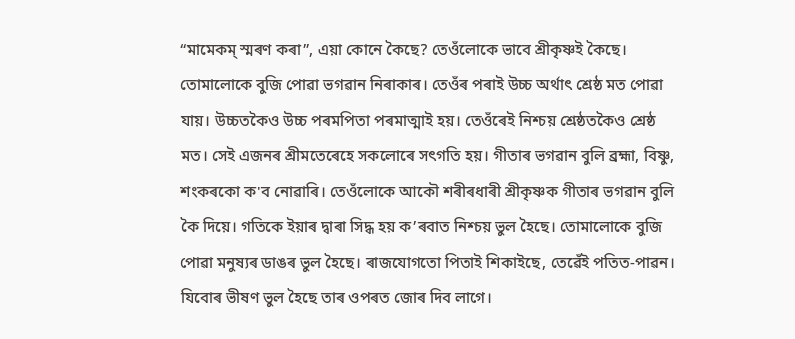“মামেকম্ স্মৰণ কৰা”, এয়া কোনে কৈছে? তেওঁলোকে ভাবে শ্ৰীকৃষ্ণই কৈছে। তোমালোকে বুজি পোৱা ভগৱান নিৰাকাৰ। তেওঁৰ পৰাই উচ্চ অৰ্থাৎ শ্ৰেষ্ঠ মত পোৱা যায়। উচ্চতকৈও উচ্চ পৰমপিতা পৰমাত্মাই হয়। তেওঁৰেই নিশ্চয় শ্ৰেষ্ঠতকৈও শ্ৰেষ্ঠ মত। সেই এজনৰ শ্ৰীমতেৰেহে সকলোৰে সৎগতি হয়। গীতাৰ ভগৱান বুলি ব্ৰহ্মা, বিষ্ণু, শংকৰকো ক'ব নোৱাৰি। তেওঁলোকে আকৌ শৰীৰধাৰী শ্ৰীকৃষ্ণক গীতাৰ ভগৱান বুলি কৈ দিয়ে। গতিকে ইয়াৰ দ্বাৰা সিদ্ধ হয় ক’ৰবাত নিশ্চয় ভুল হৈছে। তোমালোকে বুজি পোৱা মনুষ্যৰ ডাঙৰ ভুল হৈছে। ৰাজযোগতো পিতাই শিকাইছে, তেৱেঁই পতিত-পাৱন। যিবোৰ ভীষণ ভুল হৈছে তাৰ ওপৰত জোৰ দিব লাগে।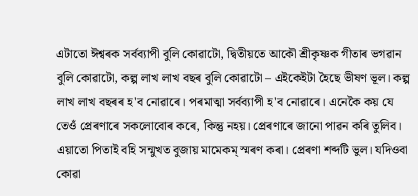এটাতো ঈশ্বৰক সৰ্বব্যাপী বুলি কোৱাটো, দ্বিতীয়তে আকৌ শ্ৰীকৃষ্ণক গীতাৰ ভগৱান বুলি কোৱাটো, কল্প লাখ লাখ বছৰ বুলি কোৱাটো – এইকেইটা হৈছে ভীষণ ভূল। কল্প লাখ লাখ বছৰৰ হ'ব নোৱাৰে। পৰমাত্মা সৰ্বব্যাপী হ'ব নোৱাৰে। এনেকৈ কয় যে তেওঁ প্ৰেৰণাৰে সকলোবোৰ কৰে, কিন্তু নহয়। প্ৰেৰণাৰে জানো পাৱন কৰি তুলিব। এয়াতো পিতাই বহি সন্মুখত বুজায় মামেকম্ স্মৰণ কৰা। প্ৰেৰণা শব্দটি ভুল। যদিওবা কোৱা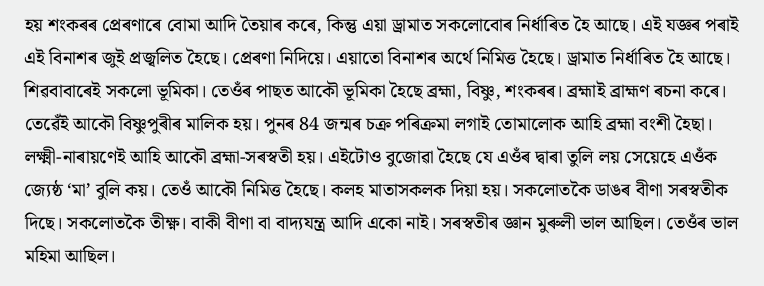হয় শংকৰৰ প্ৰেৰণাৰে বোমা আদি তৈয়াৰ কৰে, কিন্তু এয়া ড্ৰামাত সকলোবোৰ নিৰ্ধাৰিত হৈ আছে। এই যজ্ঞৰ পৰাই এই বিনাশৰ জুই প্ৰজ্বলিত হৈছে। প্ৰেৰণা নিদিয়ে। এয়াতো বিনাশৰ অৰ্থে নিমিত্ত হৈছে। ড্ৰামাত নিৰ্ধাৰিত হৈ আছে। শিৱবাবাৰেই সকলো ভূমিকা। তেওঁৰ পাছত আকৌ ভূমিকা হৈছে ব্ৰহ্মা, বিষ্ণু, শংকৰৰ। ব্ৰহ্মাই ব্ৰাহ্মণ ৰচনা কৰে। তেৱেঁই আকৌ বিষ্ণুপুৰীৰ মালিক হয়। পুনৰ 84 জন্মৰ চক্ৰ পৰিক্ৰমা লগাই তোমালোক আহি ব্ৰহ্মা বংশী হৈছা। লক্ষ্মী-নাৰায়ণেই আহি আকৌ ব্ৰহ্মা-সৰস্বতী হয়। এইটোও বুজোৱা হৈছে যে এওঁৰ দ্বাৰা তুলি লয় সেয়েহে এওঁক জ্যেষ্ঠ ‘মা’ বুলি কয়। তেওঁ আকৌ নিমিত্ত হৈছে। কলহ মাতাসকলক দিয়া হয়। সকলোতকৈ ডাঙৰ বীণা সৰস্বতীক দিছে। সকলোতকৈ তীক্ষ্ণ। বাকী বীণা বা বাদ্যযন্ত্ৰ আদি একো নাই। সৰস্বতীৰ জ্ঞান মুৰুলী ভাল আছিল। তেওঁৰ ভাল মহিমা আছিল।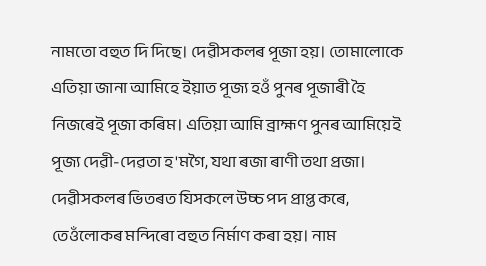নামতো বহুত দি দিছে। দেৱীসকলৰ পূজা হয়। তোমালোকে এতিয়া জানা আমিহে ইয়াত পূজ্য হওঁ পুনৰ পূজাৰী হৈ নিজৰেই পূজা কৰিম। এতিয়া আমি ব্ৰাহ্মণ পুনৰ আমিয়েই পূজ্য দেৱী-দেৱতা হ'মগৈ, যথা ৰজা ৰাণী তথা প্ৰজা। দেৱীসকলৰ ভিতৰত যিসকলে উচ্চ পদ প্ৰাপ্ত কৰে, তেওঁলোকৰ মন্দিৰো বহুত নিৰ্মাণ কৰা হয়। নাম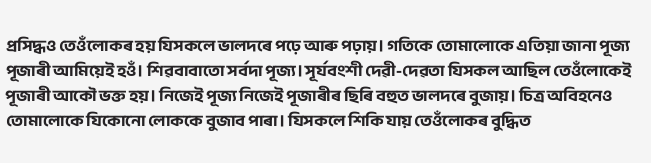প্ৰসিদ্ধও তেওঁলোকৰ হয় যিসকলে ভালদৰে পঢ়ে আৰু পঢ়ায়। গতিকে তোমালোকে এতিয়া জানা পূজ্য পূজাৰী আমিয়েই হওঁ। শিৱবাবাতো সৰ্বদা পূজ্য। সূৰ্যবংশী দেৱী-দেৱতা যিসকল আছিল তেওঁলোকেই পূজাৰী আকৌ ভক্ত হয়। নিজেই পূজ্য নিজেই পূজাৰীৰ ছিৰি বহুত ভালদৰে বুজায়। চিত্ৰ অবিহনেও তোমালোকে যিকোনো লোককে বুজাব পাৰা। যিসকলে শিকি যায় তেওঁলোকৰ বুদ্ধিত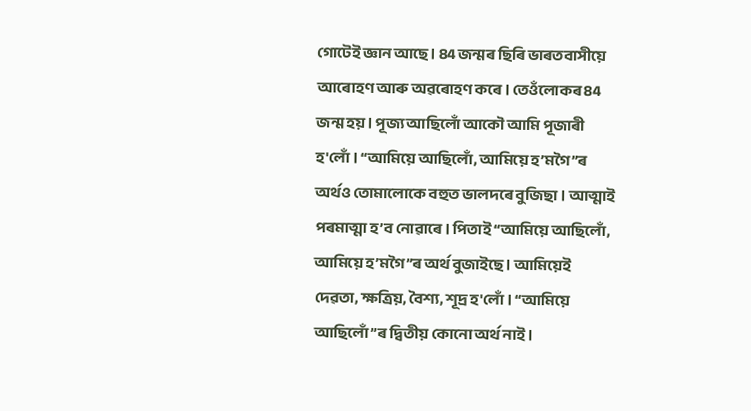গোটেই জ্ঞান আছে। 84 জন্মৰ ছিৰি ভাৰতবাসীয়ে আৰোহণ আৰু অৱৰোহণ কৰে। তেওঁলোকৰ 84 জন্ম হয়। পূজ্য আছিলোঁ আকৌ আমি পূজাৰী হ'লোঁ। “আমিয়ে আছিলোঁ, আমিয়ে হ’মগৈ”ৰ অৰ্থও তোমালোকে বহুত ভালদৰে বুজিছা। আত্মাই পৰমাত্মা হ’ব নোৱাৰে। পিতাই “আমিয়ে আছিলোঁ, আমিয়ে হ’মগৈ”ৰ অৰ্থ বুজাইছে। আমিয়েই দেৱতা, ক্ষত্ৰিয়, বৈশ্য, শূদ্ৰ হ'লোঁ। “আমিয়ে আছিলোঁ”ৰ দ্বিতীয় কোনো অৰ্থ নাই।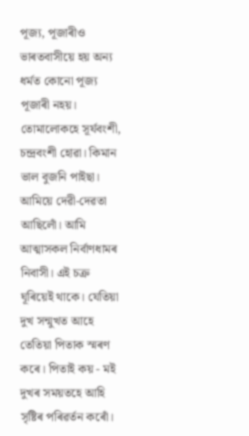পূজ্য, পূজাৰীও ভাৰতবাসীয়ে হয় অন্য ধৰ্মত কোনো পূজ্য পূজাৰী নহয়। তোমালোকহে সূৰ্যবংশী, চন্দ্ৰবংশী হোৱা। কিমান ভাল বুজনি পাইছা। আমিয়ে দেৱী-দেৱতা আছিলোঁ। আমি আত্মাসকল নিৰ্বাণধামৰ নিবাসী। এই চক্ৰ ঘূৰিয়েই থাকে। যেতিয়া দুখ সন্মুখত আহে তেতিয়া পিতাক স্মৰণ কৰে। পিতাই কয় - মই দুখৰ সময়তহে আহি সৃষ্টিৰ পৰিৱৰ্তন কৰোঁ।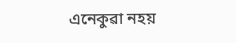এনেকুৱা নহয়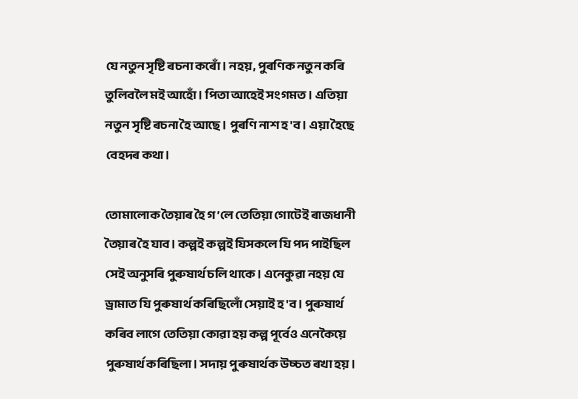যে নতুন সৃষ্টি ৰচনা কৰোঁ। নহয়, পুৰণিক নতুন কৰি তুলিবলৈ মই আহোঁ। পিতা আহেই সংগমত। এতিয়া নতুন সৃষ্টি ৰচনা হৈ আছে। পুৰণি নাশ হ'ব। এয়া হৈছে বেহদৰ কথা।

তোমালোক তৈয়াৰ হৈ গ’লে তেতিয়া গোটেই ৰাজধানী তৈয়াৰ হৈ যাব। কল্পই কল্পই যিসকলে যি পদ পাইছিল সেই অনুসৰি পুৰুষাৰ্থ চলি থাকে। এনেকুৱা নহয় যে ড্ৰামাত যি পুৰুষাৰ্থ কৰিছিলোঁ সেয়াই হ'ব। পুৰুষাৰ্থ কৰিব লাগে তেতিয়া কোৱা হয় কল্প পূৰ্বেও এনেকৈয়ে পুৰুষাৰ্থ কৰিছিলা। সদায় পুৰুষাৰ্থক উচ্চত ৰখা হয়।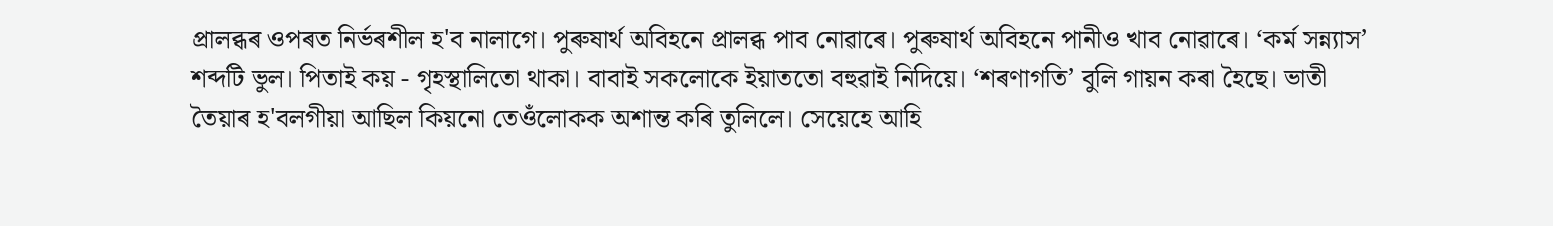প্ৰালব্ধৰ ওপৰত নিৰ্ভৰশীল হ'ব নালাগে। পুৰুষাৰ্থ অবিহনে প্ৰালব্ধ পাব নোৱাৰে। পুৰুষাৰ্থ অবিহনে পানীও খাব নোৱাৰে। ‘কৰ্ম সন্ন্যাস’ শব্দটি ভুল। পিতাই কয় - গৃহস্থালিতো থাকা। বাবাই সকলোকে ইয়াততো বহুৱাই নিদিয়ে। ‘শৰণাগতি’ বুলি গায়ন কৰা হৈছে। ভাতী তৈয়াৰ হ'বলগীয়া আছিল কিয়নো তেওঁলোকক অশান্ত কৰি তুলিলে। সেয়েহে আহি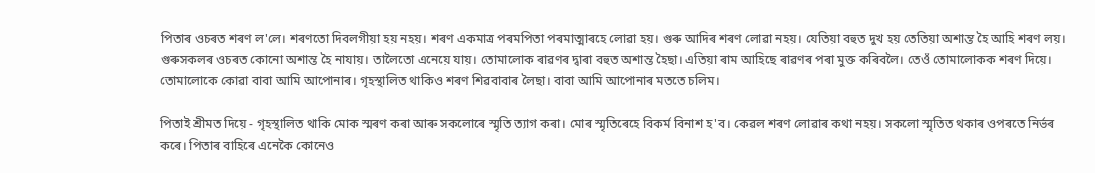পিতাৰ ওচৰত শৰণ ল'লে। শৰণতো দিবলগীয়া হয় নহয়। শৰণ একমাত্ৰ পৰমপিতা পৰমাত্মাৰহে লোৱা হয়। গুৰু আদিৰ শৰণ লোৱা নহয়। যেতিয়া বহুত দুখ হয় তেতিয়া অশান্ত হৈ আহি শৰণ লয়। গুৰুসকলৰ ওচৰত কোনো অশান্ত হৈ নাযায়। তালৈতো এনেয়ে যায়। তোমালোক ৰাৱণৰ দ্বাৰা বহুত অশান্ত হৈছা। এতিয়া ৰাম আহিছে ৰাৱণৰ পৰা মুক্ত কৰিবলৈ। তেওঁ তোমালোকক শৰণ দিয়ে। তোমালোকে কোৱা বাবা আমি আপোনাৰ। গৃহস্থালিত থাকিও শৰণ শিৱবাবাৰ লৈছা। বাবা আমি আপোনাৰ মততে চলিম।

পিতাই শ্ৰীমত দিয়ে - গৃহস্থালিত থাকি মোক স্মৰণ কৰা আৰু সকলোৰে স্মৃতি ত্যাগ কৰা। মোৰ স্মৃতিৰেহে বিকৰ্ম বিনাশ হ'ব। কেৱল শৰণ লোৱাৰ কথা নহয়। সকলো স্মৃতিত থকাৰ ওপৰতে নিৰ্ভৰ কৰে। পিতাৰ বাহিৰে এনেকৈ কোনেও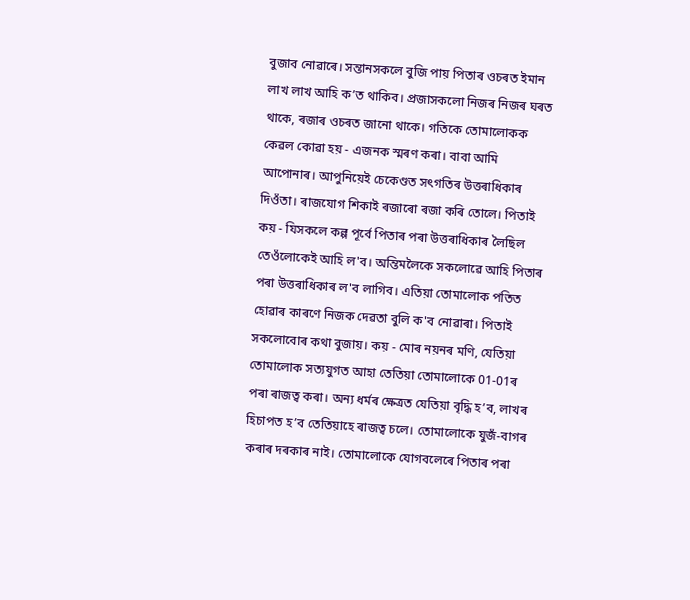বুজাব নোৱাৰে। সন্তানসকলে বুজি পায় পিতাৰ ওচৰত ইমান লাখ লাখ আহি ক’ত থাকিব। প্ৰজাসকলো নিজৰ নিজৰ ঘৰত থাকে, ৰজাৰ ওচৰত জানো থাকে। গতিকে তোমালোকক কেৱল কোৱা হয় - এজনক স্মৰণ কৰা। বাবা আমি আপোনাৰ। আপুনিয়েই চেকেণ্ডত সৎগতিৰ উত্তৰাধিকাৰ দিওঁতা। ৰাজযোগ শিকাই ৰজাৰো ৰজা কৰি তোলে। পিতাই কয় - যিসকলে কল্প পূৰ্বে পিতাৰ পৰা উত্তৰাধিকাৰ লৈছিল তেওঁলোকেই আহি ল'ব। অন্তিমলৈকে সকলোৱে আহি পিতাৰ পৰা উত্তৰাধিকাৰ ল'ব লাগিব। এতিয়া তোমালোক পতিত হোৱাৰ কাৰণে নিজক দেৱতা বুলি ক'ব নোৱাৰা। পিতাই সকলোবোৰ কথা বুজায়। কয় - মোৰ নয়নৰ মণি, যেতিয়া তোমালোক সত্যযুগত আহা তেতিয়া তোমালোকে 01-01ৰ পৰা ৰাজত্ব কৰা। অন্য ধৰ্মৰ ক্ষেত্ৰত যেতিয়া বৃদ্ধি হ’ব, লাখৰ হিচাপত হ’ব তেতিয়াহে ৰাজত্ব চলে। তোমালোকে যুজঁ-বাগৰ কৰাৰ দৰকাৰ নাই। তোমালোকে যোগবলেৰে পিতাৰ পৰা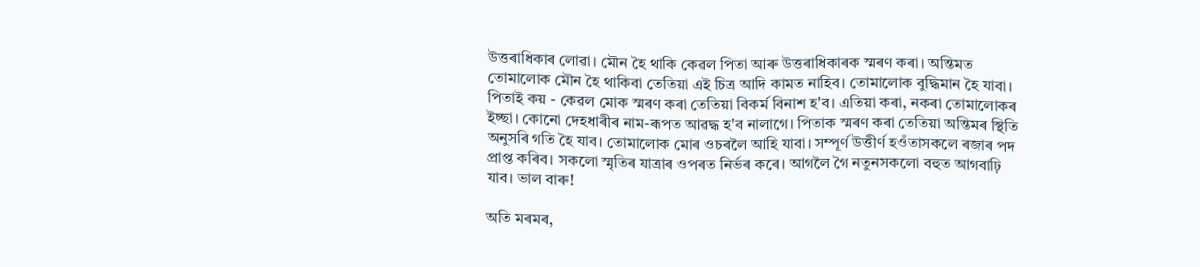উত্তৰাধিকাৰ লোৱা। মৌন হৈ থাকি কেৱল পিতা আৰু উত্তৰাধিকাৰক স্মৰণ কৰা। অন্তিমত তোমালোক মৌন হৈ থাকিবা তেতিয়া এই চিত্ৰ আদি কামত নাহিব। তোমালোক বুদ্ধিমান হৈ যাবা। পিতাই কয় - কেৱল মোক স্মৰণ কৰা তেতিয়া বিকৰ্ম বিনাশ হ'ব। এতিয়া কৰা, নকৰা তোমালোকৰ ইচ্ছা। কোনো দেহধাৰীৰ নাম-ৰূপত আৱদ্ধ হ'ব নালাগে। পিতাক স্মৰণ কৰা তেতিয়া অন্তিমৰ স্থিতি অনুসৰি গতি হৈ যাব। তোমালোক মোৰ ওচৰলৈ আহি যাবা। সম্পূৰ্ণ উত্তীৰ্ণ হওঁতাসকলে ৰজাৰ পদ প্ৰাপ্ত কৰিব। সকলো স্মৃতিৰ যাত্ৰাৰ ওপৰত নিৰ্ভৰ কৰে। আগলৈ গৈ নতুনসকলো বহুত আগবাঢ়ি যাব। ভাল বাৰু!

অতি মৰমৰ,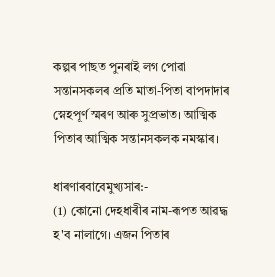কল্পৰ পাছত পুনৰাই লগ পোৱা সন্তানসকলৰ প্ৰতি মাতা-পিতা বাপদাদাৰ স্নেহপূৰ্ণ স্মৰণ আৰু সুপ্ৰভাত। আত্মিক পিতাৰ আত্মিক সন্তানসকলক নমস্কাৰ।

ধাৰণাৰবাবেমুখ্যসাৰ:-
(1) কোনো দেহধাৰীৰ নাম-ৰূপত আৱদ্ধ হ'ব নালাগে। এজন পিতাৰ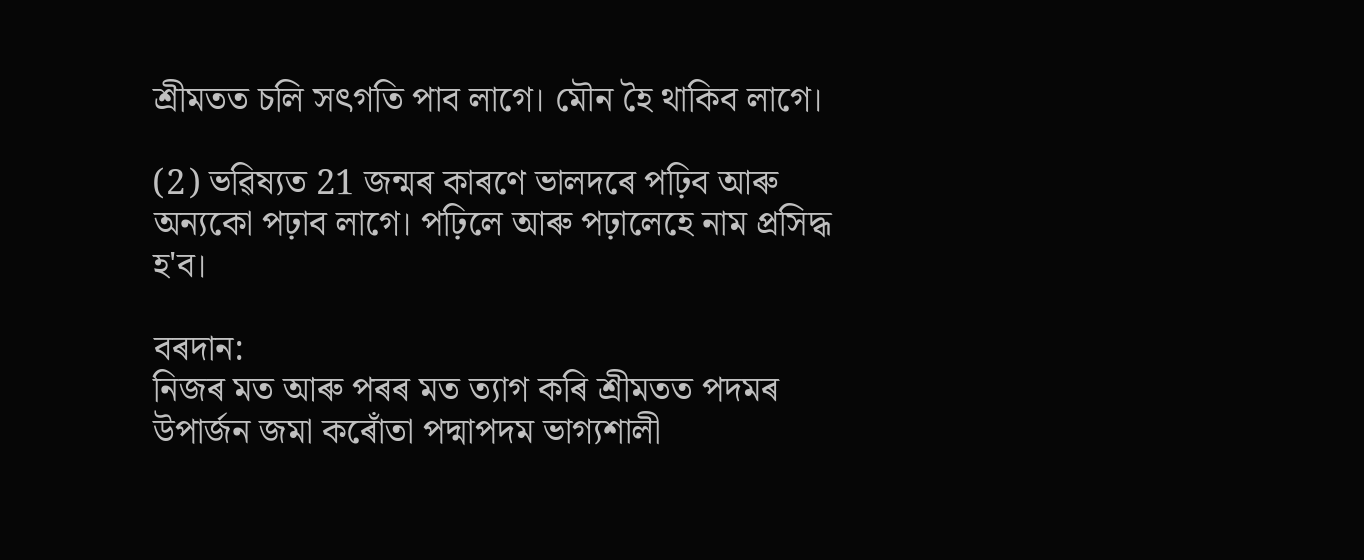শ্ৰীমতত চলি সৎগতি পাব লাগে। মৌন হৈ থাকিব লাগে।

(2) ভৱিষ্যত 21 জন্মৰ কাৰণে ভালদৰে পঢ়িব আৰু অন্যকো পঢ়াব লাগে। পঢ়িলে আৰু পঢ়ালেহে নাম প্ৰসিদ্ধ হ'ব।

বৰদান:
নিজৰ মত আৰু পৰৰ মত ত্যাগ কৰি শ্ৰীমতত পদমৰ উপাৰ্জন জমা কৰোঁতা পদ্মাপদম ভাগ্যশালী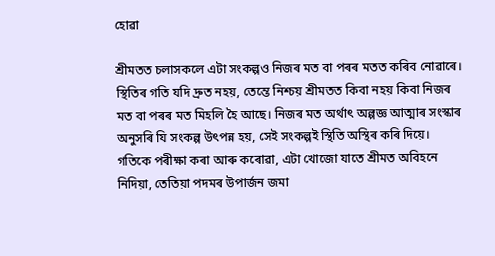হোৱা

শ্ৰীমতত চলাসকলে এটা সংকল্পও নিজৰ মত বা পৰৰ মতত কৰিব নোৱাৰে। স্থিতিৰ গতি যদি দ্ৰুত নহয়, তেন্তে নিশ্চয় শ্ৰীমতত কিবা নহয় কিবা নিজৰ মত বা পৰৰ মত মিহলি হৈ আছে। নিজৰ মত অৰ্থাৎ অল্পজ্ঞ আত্মাৰ সংস্কাৰ অনুসৰি যি সংকল্প উৎপন্ন হয়, সেই সংকল্পই স্থিতি অস্থিৰ কৰি দিয়ে। গতিকে পৰীক্ষা কৰা আৰু কৰোৱা, এটা খোজো যাতে শ্ৰীমত অবিহনে নিদিয়া, তেতিয়া পদমৰ উপাৰ্জন জমা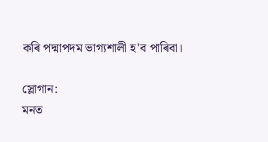কৰি পদ্মাপদম ভাগ্যশালী হ'ব পাৰিবা।

স্লোগান:
মনত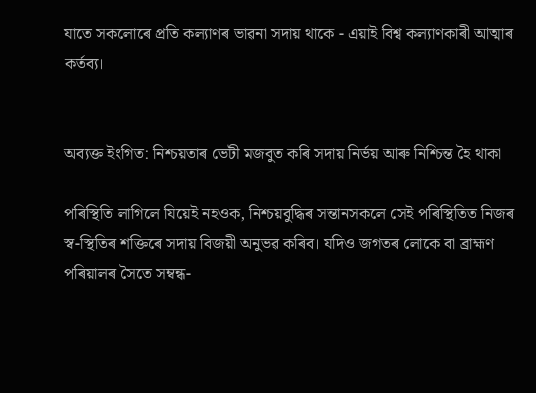যাতে সকলোৰে প্ৰতি কল্যাণৰ ভাৱনা সদায় থাকে - এয়াই বিশ্ব কল্যাণকাৰী আত্মাৰ কৰ্তব্য।


অব্যক্ত ইংগিত: নিশ্চয়তাৰ ভেটী মজবুত কৰি সদায় নিৰ্ভয় আৰু নিশ্চিন্ত হৈ থাকা

পৰিস্থিতি লাগিলে যিয়েই নহওক, নিশ্চয়বুদ্ধিৰ সন্তানসকলে সেই পৰিস্থিতিত নিজৰ স্ব-স্থিতিৰ শক্তিৰে সদায় বিজয়ী অনুভৱ কৰিব। যদিও জগতৰ লোকে বা ব্ৰাহ্মণ পৰিয়ালৰ সৈতে সম্বন্ধ-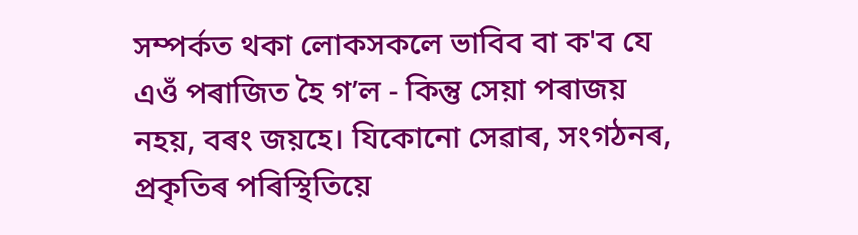সম্পৰ্কত থকা লোকসকলে ভাবিব বা ক'ব যে এওঁ পৰাজিত হৈ গ’ল - কিন্তু সেয়া পৰাজয় নহয়, বৰং জয়হে। যিকোনো সেৱাৰ, সংগঠনৰ, প্ৰকৃতিৰ পৰিস্থিতিয়ে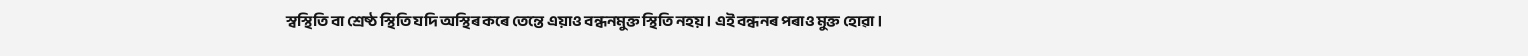স্বস্থিতি বা শ্ৰেষ্ঠ স্থিতি যদি অস্থিৰ কৰে তেন্তে এয়াও বন্ধনমুক্ত স্থিতি নহয়। এই বন্ধনৰ পৰাও মুক্ত হোৱা।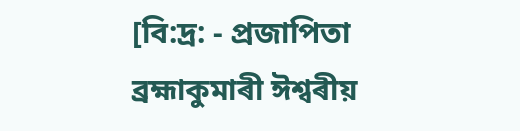[বি:দ্ৰ: - প্ৰজাপিতা ব্ৰহ্মাকুমাৰী ঈশ্বৰীয়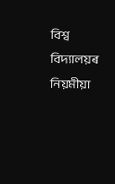বিশ্ব বিদ্যালয়ৰ নিয়মীয়া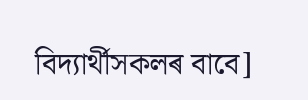বিদ্যাৰ্থীসকলৰ বাবে]